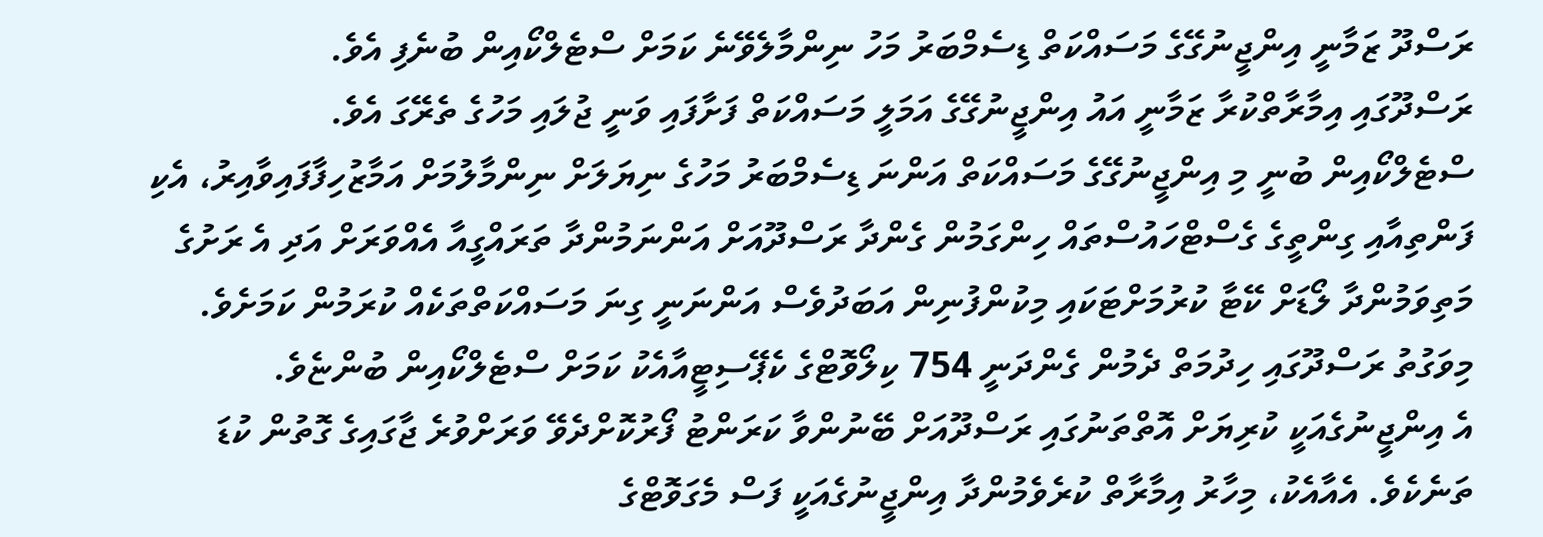ރަސްދޫ ޒަމާނީ އިންޖީނުގޭގެ މަސައްކަތް ޑިސެމްބަރު މަހު ނިންމާލެވޭނެ ކަމަށް ސްޓެލްކޯއިން ބުނެފި އެވެ.
ރަސްދޫގައި އިމާރާތްކުރާ ޒަމާނީ އައު އިންޖީނުގޭގެ އަމަލީ މަސައްކަތް ފަށާފައި ވަނީ ޖުލައި މަހުގެ ތެރޭގަ އެވެ.
ސްޓެލްކޯއިން ބުނީ މި އިންޖީނުގޭގެ މަސައްކަތް އަންނަ ޑިސެމްބަރު މަހުގެ ނިޔަލަށް ނިންމާލުމަށް އަމާޒުހިފާފައިވާއިރު، އެކި ފަންތިއާއި ގިންތީގެ ގެސްޓްހައުސްތައް ހިންގަމުން ގެންދާ ރަސްދޫއަށް އަންނަމުންދާ ތަރައްގީއާ އެއްވަރަށް އަދި އެ ރަށުގެ މަތިވަމުންދާ ލޯޑަށް ކޭޓާ ކުރުމަށްޓަކައި މިކުންފުނިން އަބަދުވެސް އަންނަނީ ގިނަ މަސައްކަތްތަކެއް ކުރަމުން ކަމަށެވެ.
މިވަގުތު ރަސްދޫގައި ހިދުމަތް ދެމުން ގެންދަނީ 754 ކިލޯވޮޓްގެ ކެޕޭސިޓީއާއެކު ކަމަށް ސްޓެލްކޯއިން ބުންޏެވެ.
އެ އިންޖީނުގެއަކީ ކުރިޔަށް އޮތްތަނުގައި ރަސްދޫއަށް ބޭނުންވާ ކަރަންޓު ފޯރުކޮށްދެވޭ ވަރަށްވުރެ ޖާގައިގެ ގޮތުން ކުޑަ ތަނެކެވެ. އެއާއެކު، މިހާރު އިމާރާތް ކުރެވެމުންދާ އިންޖީނުގެއަކީ ފަސް މެގަވޮޓްގެ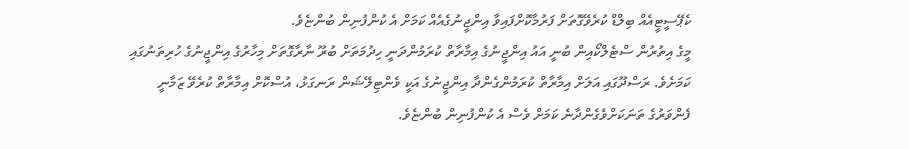ކެޕޭސީޓީއެއް ބިލްޑް ކުރެވޭގޮތަށް ފަރުމާކޮށްފައިވާ އިންޖީނުގެއެއް ކަމަށް އެ ކުންފުނިން ބުންޏެވެ.
މީގެ އިތުރުން ސްޓެލްކޯއިން ބުނީ އައު އިންޖީނުގެ އިމާރާތް ކުރަމުންދަނީ ހިދުމަތަށް ބުރޫ ނާރާގޮތަށް މިހާރުގެ އިންޖީނުގެ ހުރިތަނުގައި ކަމަށެވެ. ރަސްދޫގައި އަލަށް އިމާރާތް ކުރަމުންގެންދާ އިންޖީނުގެ އަކީ ވެންޓިލޭޝަން ރަނގަޅު، އުސްކޮށް އިމާރާތް ކުރެވޭ ޒަމާނީ ފެންވަރުގެ ތަނަކަށްވެގެންދާނެ ކަމަށް ވެސް އެ ކުންފުނިން ބުންޏެވެ.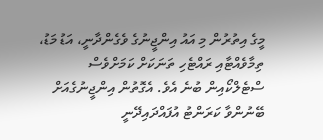މީގެ އިތުރުން މި އައު އިންޖީނުގެ ވެގެންދާނީ، އަޑު މަޑު، ތިމާވެއްޓާއި ރައްޓެހި ތަނަކަށް ކަމަށްވެސް ސްޓެލްކޯއިން ބުނެ އެވެ. އެގޮތުން އިންޖީނުގެއަށް ބޭނުންވާ ކަރަންޓު އުފައްދައިދޭނީ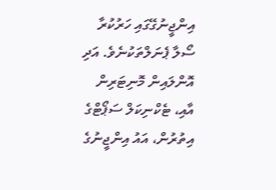އިންޖީނުގޭގައި ހަރުކުރާ ސޯލާ ޕެނަލްތަކުނެވެ. އަދި އޮންލައިން މޮނިޓަރިން އާއި، ޓެކްނިކަލް ސަޕޯޓްގެ އިތުރުން، އައު އިންޖީނުގެ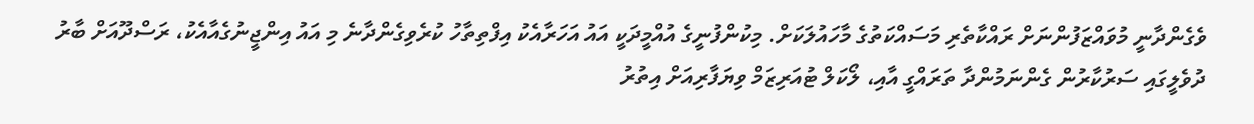ވެގެންދާނީ މުވައްޒަފުންނަށް ރައްކާތެރި މަސައްކަތުގެ މާހައުލަކަށް. މިކުންފުނީގެ އުއްމީދަކީ އައު އަހަރާއެކު އިފްތިތާހު ކުރެވިގެންދާނެ މި އައު އިންޖީނުގެއާއެކު، ރަސްދޫއަށް ބާރު ދުވެލީގައި ސަރުކާރުން ގެންނަމުންދާ ތަރައްގީ އާއި، ލޯކަލް ޓުއަރިޒަމް ވިޔަފާރިއަށް އިތުރު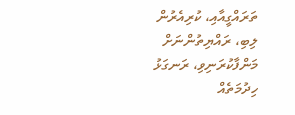ތަރައްގީއާއި، ކުރިއެރުން ލިބި، ރައްޔިތުންނަށް މަންފާކުރަނިވި، ރަނގަޅު ހިދުމަތެއް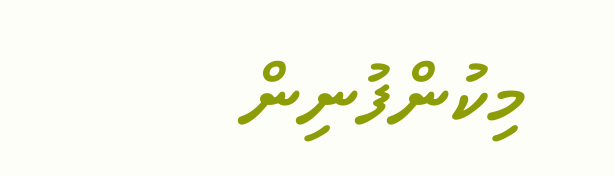މިކުންފުނިން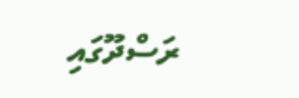ރަސްދޫގައި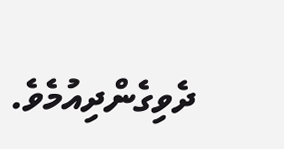ދެވިގެންދިއުމެވެ.